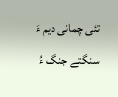تئی چمانی دیم ءَ سنگتے جنگ ءُ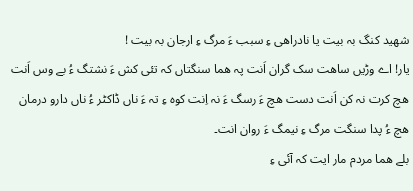شھید کنگ بہ بیت یا نادراھی ءِ سبب ءَ مرگ ءِ ارجان بہ بیت !
یار! اے وڑیں ساھت سک گران اَنت پہ ھما سنگتاں کہ تئی کش ءَ نشتگ ءُ بے وس اَنت ھچ کرت نہ کن اَنت دست ھچ ءَ رسگ ءَ نہ اِنت کوہ ءِ تہ ءَ ناں ڈاکٹر ءُ ناں دارو درمان ھچ ءُ پدا سنگت مرگ ءِ نیمگ ءَ روان انت۔
بلے ھما مردم مار ایت کہ آئی ءِ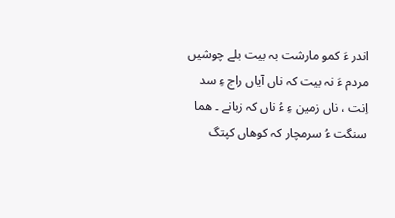اندر ءَ کمو مارشت بہ بیت بلے چوشیں مردم ءَ نہ بیت کہ ناں آیاں راج ءِ سد اِنت ، ناں زمین ءِ ءُ ناں کہ زبانے ۔ ھما سنگت ءُ سرمچار کہ کوھاں کپتگ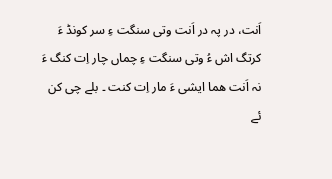اَنت، در پہ در اَنت وتی سنگت ءِ سر کونڈ ءَ کرتگ اش ءُ وتی سنگت ءِ چماں چار اِت کنگ ءَ نہ اَنت ھما ایشی ءَ مار اِت کنت ۔ بلے چی کن ئے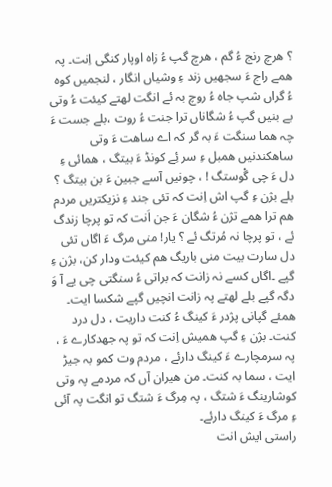؟ ھرچ رنج ءُ گم ، ھرچ گپ ءُ زاہ اوپار کنگی اِنت۔ پہ ھمے راج ءَ سجھیں زند ءِ وشیاں انگار ، لنجمیں کوہ ءُ گراں شپ جاہ ءُ روچ بہ ئے انگت لھتے کیئت ءُ وتی بے بنیں گپ ءُ شگاناں ترا جنت ءُ روت ،بلے جست ءَ چہ ھما سنگت ءَ بہ گر کہ اے ساھت ءَ وتی ساھکندنیں ھمبل ءِ سر ئِے کونڈ ءَ بیتگ ، ھمائی ءِ دل ءَ چی گْوستگ ! ، چونیں آسے جبین ءَ بن بیتگ ؟
بلے بژن ءِ گپ اش اِنت کہ تئی جند ءِ نزیکتریں مردم ھم ترا ھمے تژن ءُ شگان ءَ جن اَنت کہ تو پرچا زندگ ئے ، تو پرچا نہ مُرتگ ئے ؟ یار! منی مرگ ءَ اگاں تئی دل سارت بیت منی باریگ ھم کیئت ودار کن، بژن ءِ گپے ۔اگاں کسے نہ زانت کہ براتی ءُ سنگتی چی یے آ وَ دگہ گپے بلے لھتے پہ زانت انچیں گپے شکسا ایت۔ ھمئے گپانی پژدر ءَ کینگ ءُ کنت داریت ، دل درد کنت۔ بژن ءِ گپ ھمیش اِنت کہ تو پہ جھدکارے ءَ ، پہ سرمچارے ءَ کینگ دارئے ، مردم وت کمو بہ جیڑ ایت ، سما بہ کنت۔ من ھیران آں کہ مردمے پہ وتی کوشارینگ ءَ شتگ ، پہ مِرگ ءَ شتگ تو انگت پہ آئی ءِ مرگ ءَ کینگ دارئے۔
راستی ایش انت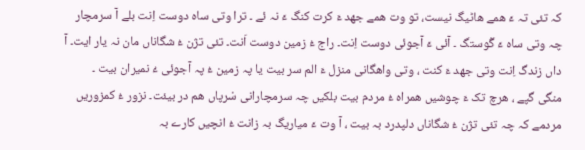کہ تئی تہ ءَ ھمے ھاٹیگ نیست، تو وت ھمے جھد ءَ کرت کنگ ءَ نہ ئے ۔ ترا وتی ساہ دوست اِنت بلے آ سرمچار چہ وتی ساہ ءَ گْوستگ ۔ آئی ءَ آجوئی دوست اِنت۔ راج ءُ زمین دوست اَنت۔ تئی تژن ءُ شگاناں مان نہ یار ایت۔ آ داں زندگ اِنت وتی جھد ءَ کنت ، وتی واھگانی منزل ءَ الم سر بیت یا پہ زمین ءُ پہ آجوئی ءُ نمیران بیت ۔
منگی گپے ، ھرچ تک ءَ چوشیں ھمراہ ءُ مردم بیت بلکیں چہ سرمچارانی سْرپاں ھم در بیئت۔ نزور ءُ کمزوریں مردمے کہ چہ تئی تژن ءُ شگاناں دلپدرد بہ بیت ، آ وت ءَ میاریگ بہ زانت ءُ انچیں کارے بہ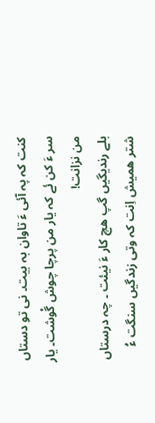کنت کہ پہ آئی ءَ تاوان بہ بیت۔ نی تو دستاں سر ءَ کن ئے کہ یار من پرچا چوش گْوشت۔ یار من نزانت!
بلے رندیگیں گپ ھچ کار ءَ نیئت ۔ چہ درستاں شتر ھمیش اِنت کہ وتی زندگیں سنگت ءُ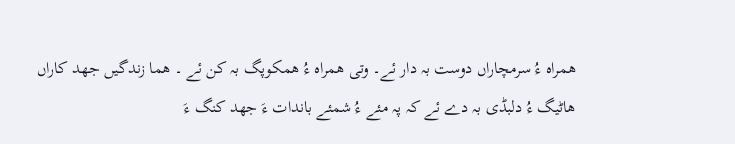ھمراہ ءُ سرمچاراں دوست بہ دار ئے۔ وتی ھمراہ ءُ ھمکوپگ بہ کن ئے ۔ ھما زندگیں جھد کاراں ھاٹیگ ءُ دلبڈی بہ دے ئے کہ پہ مئے ءُ شمئے باندات ءَ جھد کنگ ءَ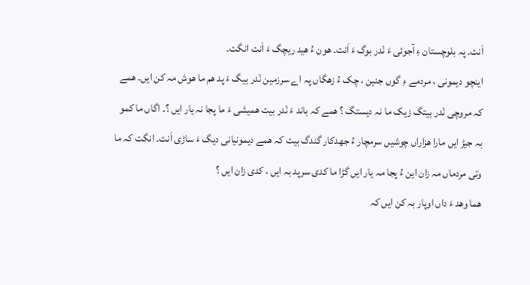اَنت۔ پہ بلوچستان ءِ آجوئی ءَ نْدر بوگ ءَ اَنت۔ ھون ءُ ھید ریچگ ءَ اَنت انگت۔
اینچو دیمونی ، مردمے ءِ گوں جنین ، چک ءُ زھگاں پہ اے سرزمین نْدر بیگ ءَ پد ھم ما ھوش مہ کن ایں۔ ھمے کہ مروچی نْدر بیتگ زیک ما نہ دیستگ ؟ ھمے کہ باند ءَ نْدر بیت ھمیشی ءَ ما پجا نہ یار ایں ؟۔ اگاں ما کمو بہ جیڑ ایں مارا ھزاراں چوشیں سرمچار ءُ جھدکار گندگ بیت کہ ھمے دیمونیانی دیگ ءَ ساڑی اَنت۔ انگت کہ ما وتی مردماں مہ زان این ءُ پجا مہ یار ایں گڑا ما کدی سرپد بہ ایں ، کدی زان ایں ؟
ھما وھد ءَ داں اوپار بہ کن ایں کہ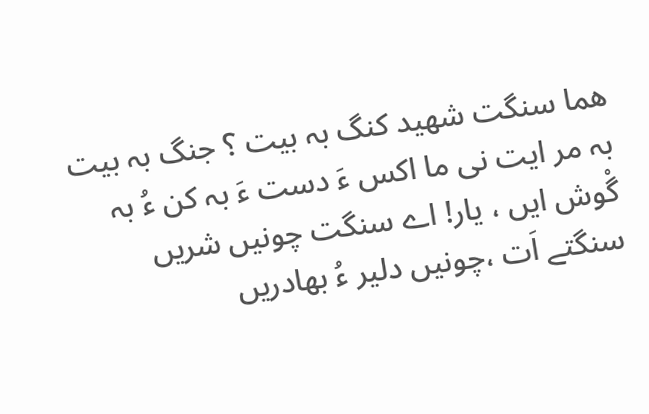ھما سنگت شھید کنگ بہ بیت ؟ جنگ بہ بیت بہ مر ایت نی ما اکس ءَ دست ءَ بہ کن ءُ بہ گْوش ایں ، یار! اے سنگت چونیں شریں سنگتے اَت ،چونیں دلیر ءُ بھادریں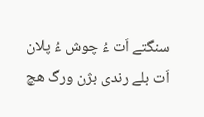سنگتے اَت ءُ چوش ءُ پلان اَت بلے رندی بژن ورگ ھچ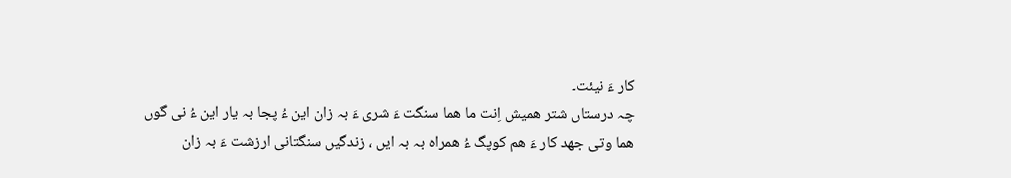کار ءَ نیئت۔
چہ درستاں شتر ھمیش اِنت ما ھما سنگت ءَ شری ءَ بہ زان این ءُ پجا بہ یار این ءُ نی گوں ھما وتی جھد کار ءَ ھم کوپگ ءُ ھمراہ بہ بہ ایں ، زندگیں سنگتانی ارزشت ءَ بہ زان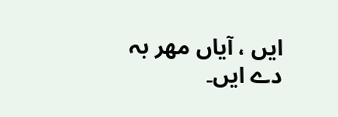ایں ، آیاں مھر بہ دے ایں۔